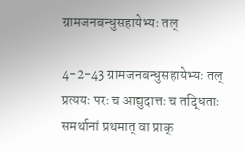ग्रामजनबन्धुसहायेभ्यः तल्

4-2-43 ग्रामजनबन्धुसहायेभ्यः तल् प्रत्ययः परः च आद्युदात्तः च तद्धिताः समर्थानां प्रथमात् वा प्राक्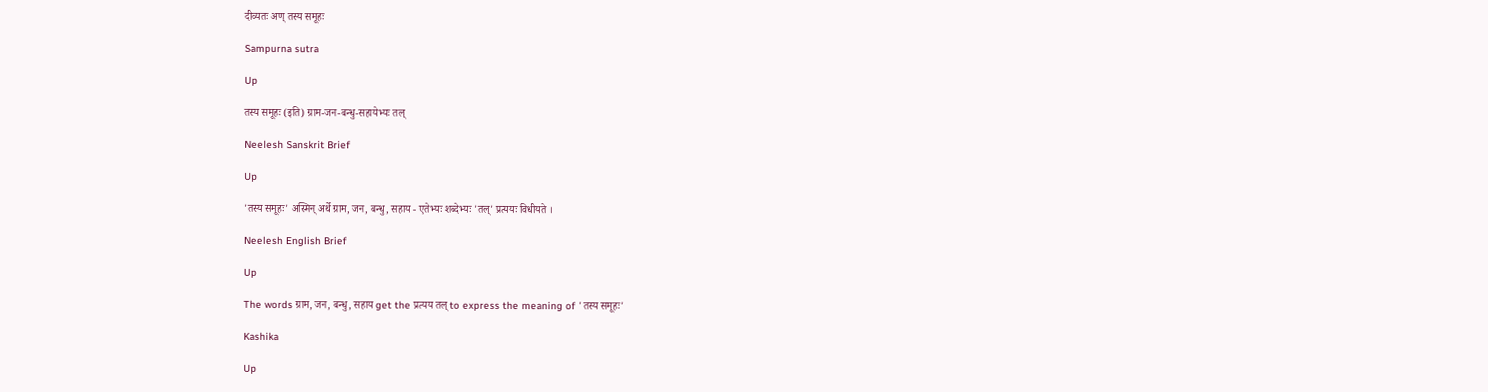दीव्यतः अण् तस्य समूहः

Sampurna sutra

Up

तस्य समूहः (इति) ग्राम-जन-बन्धु-सहायेभ्यः तल्

Neelesh Sanskrit Brief

Up

'तस्य समूहः' अस्मिन् अर्थे ग्राम, जन, बन्धु, सहाय - एतेभ्यः शब्देभ्यः 'तल्' प्रत्ययः विधीयते ।

Neelesh English Brief

Up

The words ग्राम, जन, बन्धु, सहाय get the प्रत्यय तल् to express the meaning of 'तस्य समूहः'

Kashika

Up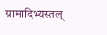ग्रामादिभ्यस्तल्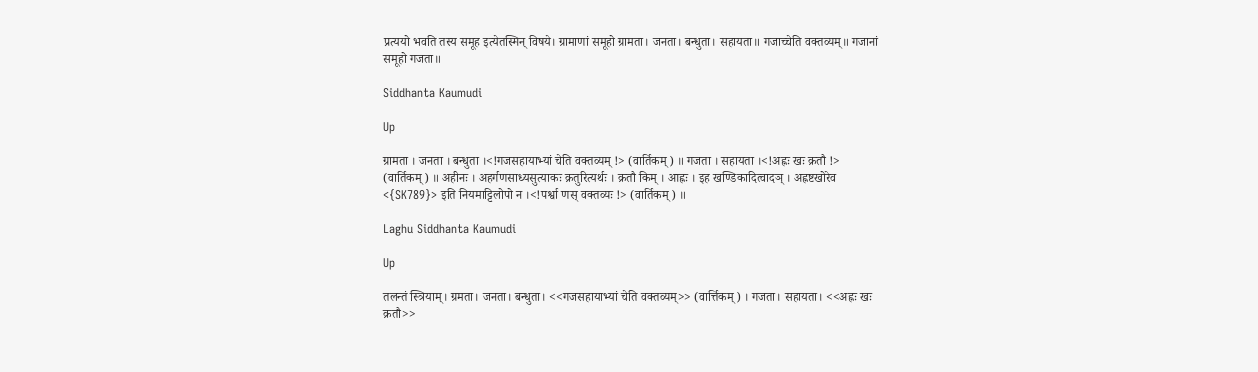प्रत्ययो भवति तस्य समूह इत्येतस्मिन् विषये। ग्रामाणां समूहो ग्रामता। जनता। बन्धुता। सहायता॥ गजाच्चेति वक्तव्यम्॥ गजानां समूहो गजता॥

Siddhanta Kaumudi

Up

ग्रामता । जनता । बन्धुता ।<!गजसहायाभ्यां चेति वक्तव्यम् !> (वार्तिकम्) ॥ गजता । सहायता ।<!अह्नः खः क्रतौ !> (वार्तिकम्) ॥ अहीनः । अहर्गणसाध्यसुत्याकः क्रतुरित्यर्थः । क्रतौ किम् । आह्नः । इह खण्डिकादित्वादञ् । अह्नष्टखोरेव <{SK789}> इति नियमाट्टिलोपो न ।<!पर्श्वा णस् वक्तव्यः !> (वार्तिकम्) ॥

Laghu Siddhanta Kaumudi

Up

तलन्तं स्त्रियाम्। ग्रमता। जनता। बन्धुता। <<गजसहायाभ्यां चेति वक्तव्यम्>> (वार्त्तिकम्) । गजता। सहायता। <<अह्नः खः क्रतौ>>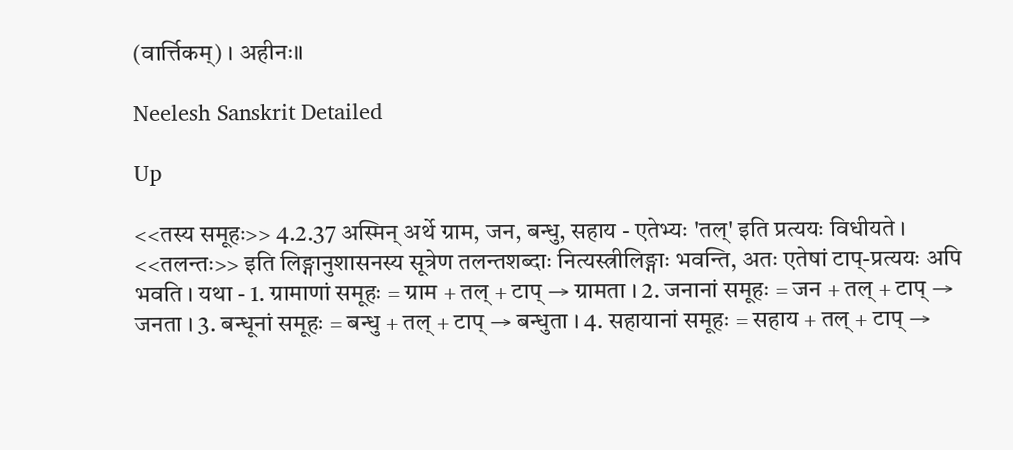(वार्त्तिकम्) । अहीनः॥

Neelesh Sanskrit Detailed

Up

<<तस्य समूहः>> 4.2.37 अस्मिन् अर्थे ग्राम, जन, बन्धु, सहाय - एतेभ्यः 'तल्' इति प्रत्ययः विधीयते । <<तलन्तः>> इति लिङ्गानुशासनस्य सूत्रेण तलन्तशब्दाः नित्यस्त्रीलिङ्गाः भवन्ति, अतः एतेषां टाप्-प्रत्ययः अपि भवति । यथा - 1. ग्रामाणां समूहः = ग्राम + तल् + टाप् → ग्रामता । 2. जनानां समूहः = जन + तल् + टाप् → जनता । 3. बन्धूनां समूहः = बन्धु + तल् + टाप् → बन्धुता । 4. सहायानां समूहः = सहाय + तल् + टाप् →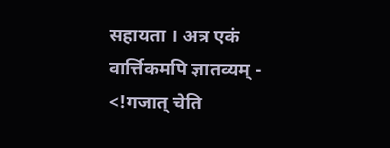सहायता । अत्र एकं वार्त्तिकमपि ज्ञातव्यम् - <!गजात् चेति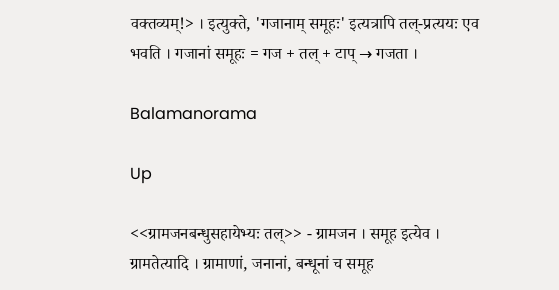वक्तव्यम्!> । इत्युक्ते, 'गजानाम् समूहः' इत्यत्रापि तल्-प्रत्ययः एव भवति । गजानां समूहः = गज + तल् + टाप् → गजता ।

Balamanorama

Up

<<ग्रामजनबन्धुसहायेभ्यः तल्>> - ग्रामजन । समूह इत्येव । ग्रामतेत्यादि । ग्रामाणां, जनानां, बन्धूनां च समूह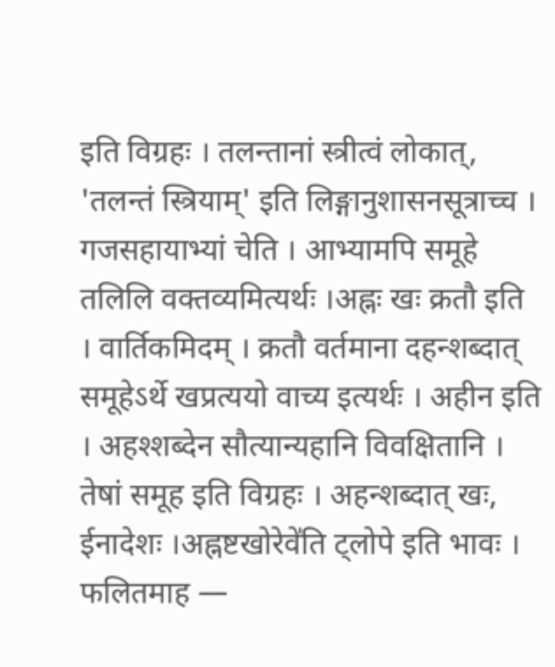इति विग्रहः । तलन्तानां स्त्रीत्वं लोकात्, 'तलन्तं स्त्रियाम्' इति लिङ्गानुशासनसूत्राच्च । गजसहायाभ्यां चेति । आभ्यामपि समूहे तलिलि वक्तव्यमित्यर्थः ।अह्नः खः क्रतौ इति । वार्तिकमिदम् । क्रतौ वर्तमाना दहन्शब्दात् समूहेऽर्थे खप्रत्ययो वाच्य इत्यर्थः । अहीन इति । अहश्शब्देन सौत्यान्यहानि विवक्षितानि । तेषां समूह इति विग्रहः । अहन्शब्दात् खः, ईनादेशः ।अह्नष्टखोरेवे॑ति ट्लोपे इति भावः । फलितमाह —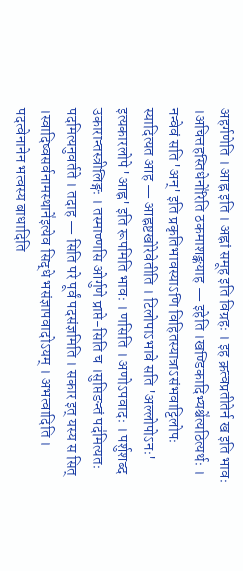अहर्गणेति । आह्न इति । अह्नां समूह इति विग्रहः । इह क्रत्वप्रतीतेर्न ख इति भावः ।अचित्तहस्तिधेनो॑रिति ठकमाशङ्कयाह — इहेति ।खण्डिकादिभ्यश्चे॑त्यठित्यर्थः । नन्वेवं सति 'अन्' इति प्रकृतिभावस्याऽणि विहितस्यात्राऽसंभवाट्टिलोपः स्यादित्यत आह — आह्नष्टखोरेवेतीति । टिलोपाऽभावे सति 'अल्लोपोऽनः' इत्यकारलोपे 'आह्न' इति रूपमिति भावः । णसिति । अणोऽपवादः । पर्शुशब्द उकारान्तस्त्रीलिङ्गः । तस्माण्णसि ओर्गुणे प्राप्ते-सिति च ।सुप्तिङन्तं पद॑मित्यतः पदमित्यनुवर्तते । तदाह — सिति परे पूर्वं पदसंज्ञमिति । सकार इत् यस्य स सित् ।स्वादिष्वसर्वनामस्थाने॑इत्येव सिद्धे भसंज्ञापवादोऽयम् । अभत्वादिति । पदत्वेनानेन भत्वस्य बाधादिति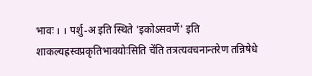भावः । । पर्शु-अ इति स्थिते 'इकोऽसवर्णे' इति शाकल्यह्रस्वप्रकृतिभावयोःसिति चे॑ति तत्रत्यवचनान्तरेण तन्निषेधे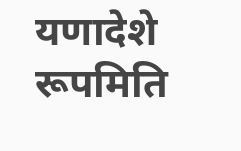यणादेशे रूपमिति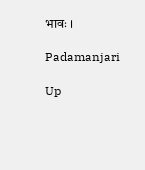भावः ।

Padamanjari

Up